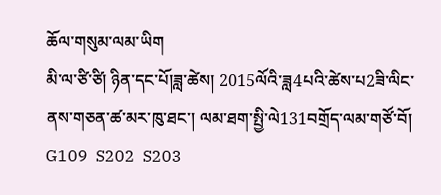ཆོལ་གསུམ་ལམ་ཡིག
མི་ལ་ཙི་ཙི། ཉིན་དང་པོ།ཟླ་ཚེས། 2015ལོའི་ཟླ4པའི་ཚེས་པ2ཟི་ལིང་ནས་གཅན་ཚ་མར་ཁུ་ཐང་། ལམ་ཐག་སྤྱི་ལེ131བགྲོད་ལམ་གཙོ་བོ། G109  S202  S203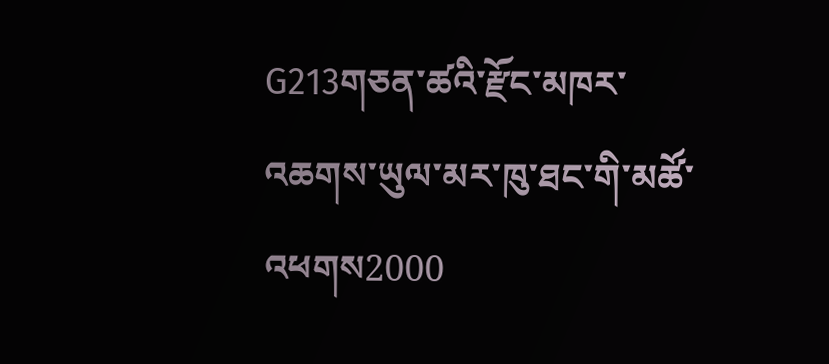G213གཅན་ཚའི་རྫོང་མཁར་འཆགས་ཡུལ་མར་ཁུ་ཐང་གི་མཚོ་འཕགས2000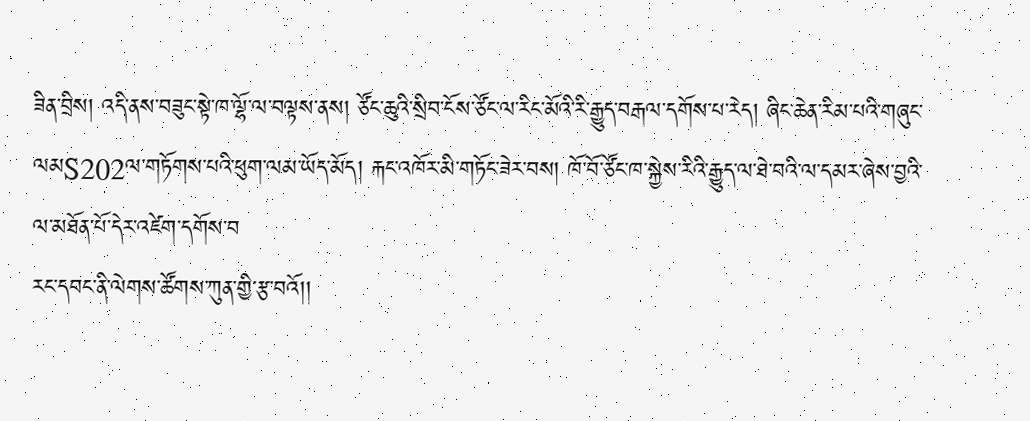ཟིན་བྲིས། འདི་ནས་བཟུང་སྟེ་ཁ་ལྷོ་ལ་བལྟས་ནས། ཙོང་ཆུའི་སྲིབ་ངོས་ཙོང་ལ་རིང་མོའི་རི་རྒྱུད་བརྒལ་དགོས་པ་རེད། ཞིང་ཆེན་རིམ་པའི་གཞུང་ལམS202ལ་གཏོགས་པའི་ཕུག་ལམ་ཡོད་མོད། རྐང་འཁོར་མི་གཏོང་ཟེར་བས། ཁོ་བོ་ཙོང་ཁ་སྐྱེས་རིའི་རྒྱུད་ལ་ཐེ་བའི་ལ་དམར་ཞེས་བྱའི་ལ་མཐོན་པོ་དེར་འཛེག་དགོས་བ
རང་དབང་ནི་ལེགས་ཚོགས་ཀུན་གྱི་རྩ་བའོ།།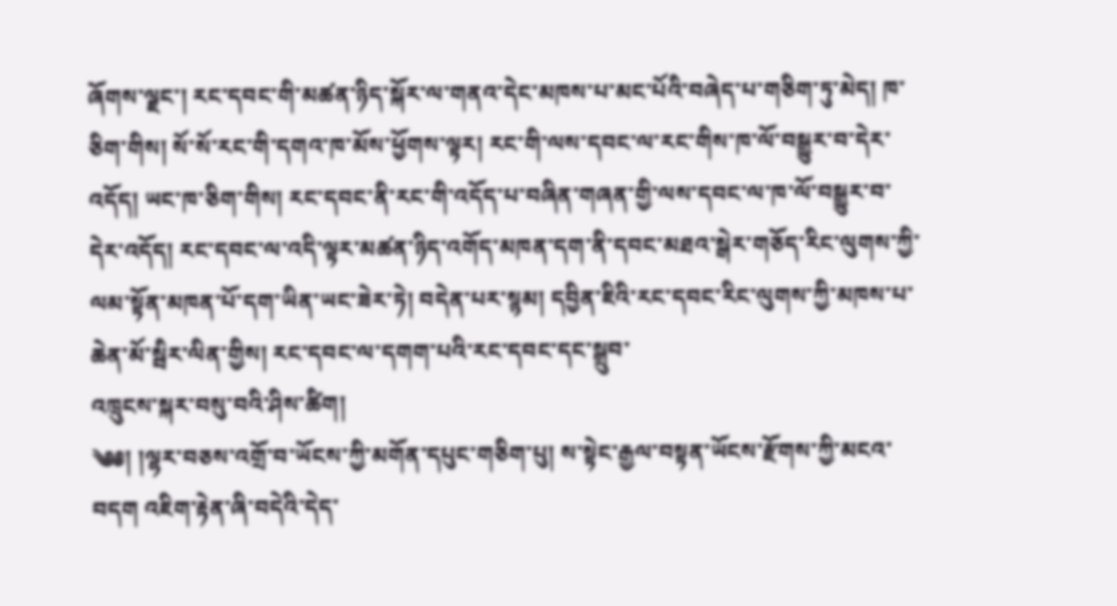ཞོགས་ལྗང་། རང་དབང་གི་མཚན་ཉིད་སྐོར་ལ་གནའ་དེང་མཁས་པ་མང་པོའི་བཞེད་པ་གཅིག་ཏུ་མེད། ཁ་ཅིག་གིས། སོ་སོ་རང་གི་དགའ་ཁ་མོས་ཕྱོགས་ལྟར། རང་གི་ལས་དབང་ལ་རང་གིས་ཁ་ལོ་བསྒྱུར་བ་དེར་འདོད། ཡང་ཁ་ཅིག་གིས། རང་དབང་ནི་རང་གི་འདོད་པ་བཞིན་གཞན་གྱི་ལས་དབང་ལ་ཁ་ལོ་བསྒྱུར་བ་དེར་འདོད། རང་དབང་ལ་འདི་ལྟར་མཚན་ཉིད་འགོད་མཁན་དག་ནི་དབང་མཐའ་སྒེར་གཅོད་རིང་ལུགས་ཀྱི་ལམ་སྟོན་མཁན་པོ་དག་ཡིན་ཡང་ཟེར་ཏེ། བདེན་པར་སྙམ། དབྱིན་ཇིའི་རང་དབང་རིང་ལུགས་ཀྱི་མཁས་པ་ཆེན་མོ་སྦིར་ལིན་གྱིས། རང་དབང་ལ་དགག་པའི་རང་དབང་དང་སྒྲུབ་
འཁྲུངས་སྐར་བསུ་བའི་ཤིས་ཚིག།
༄༅། །ལྷར་བཅས་འགྲོ་བ་ཡོངས་ཀྱི་མགོན་དཔུང་གཅིག་པུ། ས་སྟེང་རྒྱལ་བསྟན་ཡོངས་རྫོགས་ཀྱི་མངའ་བདག འཇིག་རྟེན་ཞི་བདེའི་དེད་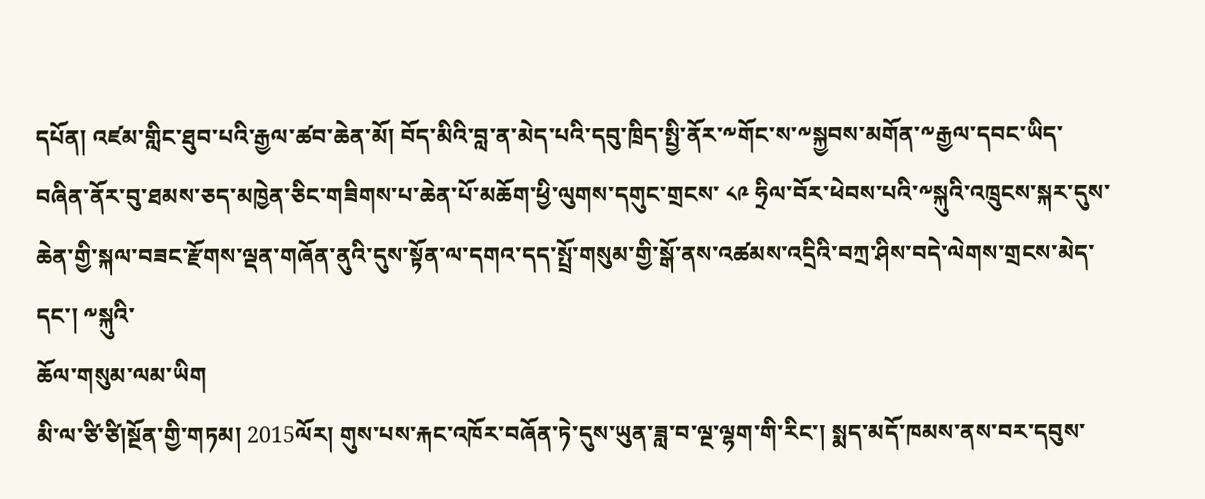དཔོན། འཛམ་གླིང་ཐུབ་པའི་རྒྱལ་ཚབ་ཆེན་མོ། བོད་མིའི་བླ་ན་མེད་པའི་དབུ་ཁྲིད་སྤྱི་ནོར་༸གོང་ས་༸སྐྱབས་མགོན་༸རྒྱལ་དབང་ཡིད་བཞིན་ནོར་བུ་ཐམས་ཅད་མཁྱེན་ཅིང་གཟིགས་པ་ཆེན་པོ་མཆོག་ཕྱི་ལུགས་དགུང་གྲངས་ ༨༩ ཧྲིལ་བོར་ཕེབས་པའི་༸སྐུའི་འཁྲུངས་སྐར་དུས་ཆེན་གྱི་སྐལ་བཟང་རྫོགས་ལྡན་གཞོན་ནུའི་དུས་སྟོན་ལ་དགའ་དད་སྤྲོ་གསུམ་གྱི་སྒོ་ནས་འཚམས་འདྲིའི་བཀྲ་ཤིས་བདེ་ལེགས་གྲངས་མེད་དང་། ༸སྐུའི་
ཆོལ་གསུམ་ལམ་ཡིག
མི་ལ་ཙི་ཙི།སྔོན་གྱི་གཏམ། 2015ལོར། གུས་པས་རྐང་འཁོར་བཞོན་ཏེ་དུས་ཡུན་ཟླ་བ་ལྔ་ལྷག་གི་རིང་། སྨད་མདོ་ཁམས་ནས་བར་དབུས་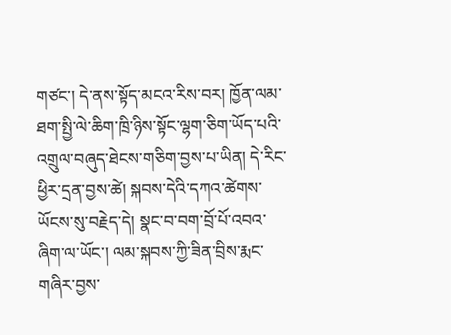གཙང་། དེ་ནས་སྟོད་མངའ་རིས་བར། ཁྱོན་ལམ་ཐག་སྤྱི་ལེ་ཆིག་ཁྲི་ཉིས་སྟོང་ལྷག་ཅིག་ཡོད་པའི་འགྲུལ་བཞུད་ཐེངས་གཅིག་བྱས་པ་ཡིན། དེ་རིང་ཕྱིར་དྲན་བྱས་ཚེ། སྐབས་དེའི་དཀའ་ཚེགས་ཡོངས་སུ་བརྗེད་དེ། སྣང་བ་བག་བྲོ་པོ་འབའ་ཞིག་ལ་ཡོང་། ལམ་སྐབས་ཀྱི་ཟིན་བྲིས་རྨང་གཞིར་བྱས་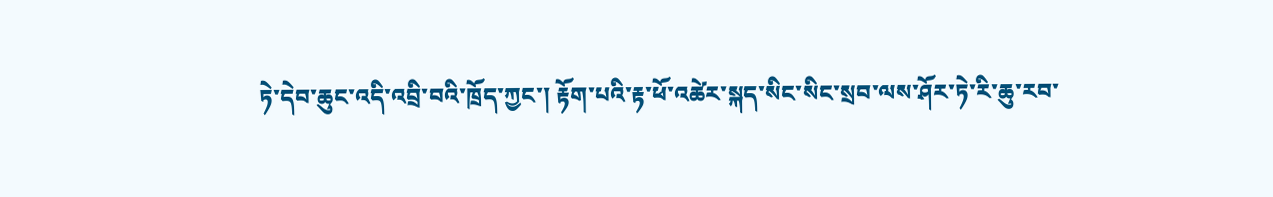ཏེ་དེབ་ཆུང་འདི་འབྲི་བའི་ཁྲོད་ཀྱང་། རྟོག་པའི་རྟ་ཕོ་འཚེར་སྐད་སིང་སིང་སྲབ་ལས་ཤོར་ཏེ་རི་ཆུ་རབ་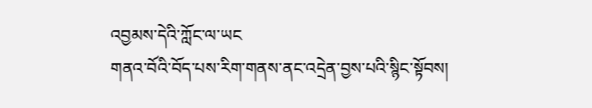འབྱམས་དེའི་ཀློང་ལ་ཡང
གནའ་བོའི་བོད་པས་རིག་གནས་ནང་འདྲེན་བྱས་པའི་སྙིང་སྟོབས།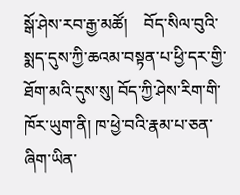སྒོ་ཤེས་རབ་རྒྱ་མཚོ།    བོད་སིལ་བུའི་སྨད་དུས་ཀྱི་ཆའམ་བསྟན་པ་ཕྱི་དར་གྱི་ཐོག་མའི་དུས་སུ། བོད་ཀྱི་ཤེས་རིག་གི་ཁོར་ཡུག་ནི། ཁ་ཕྱེ་བའི་རྣམ་པ་ཅན་ཞིག་ཡིན་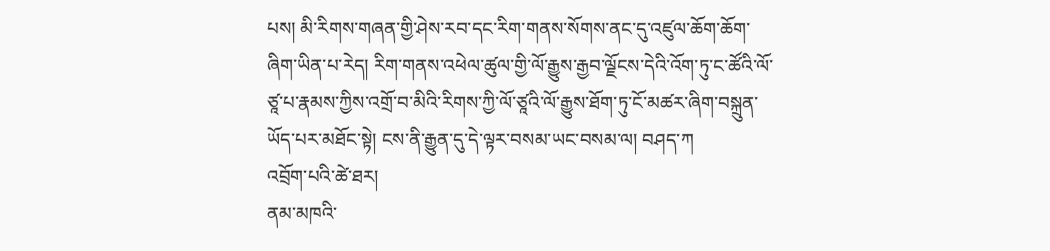པས། མི་རིགས་གཞན་གྱི་ཤེས་རབ་དང་རིག་གནས་སོགས་ནང་དུ་འཛུལ་ཆོག་ཆོག་ཞིག་ཡིན་པ་རེད། རིག་གནས་འཕེལ་ཚུལ་གྱི་ལོ་རྒྱུས་རྒྱབ་ལྗོངས་དེའི་འོག་ཏུ་ང་ཚོའི་ལོ་ཙཱ་པ་རྣམས་ཀྱིས་འགྲོ་བ་མིའི་རིགས་ཀྱི་ལོ་ཙཱའི་ལོ་རྒྱུས་ཐོག་ཏུ་ངོ་མཚར་ཞིག་བསྐྲུན་ཡོད་པར་མཐོང་སྟེ། ངས་ནི་རྒྱུན་དུ་དེ་ལྟར་བསམ་ཡང་བསམ་ལ། བཤད་ཀ
འབྲོག་པའི་ཚེ་ཐར།
ནམ་མཁའི་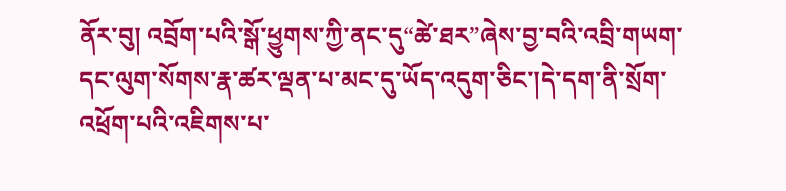ནོར་བུ། འབྲོག་པའི་སྒོ་ཕྱུགས་ཀྱི་ནང་དུ“ཚེ་ཐར”ཞེས་བྱ་བའི་འབྲི་གཡག་དང་ལུག་སོགས་རྣ་ཚར་ལྡན་པ་མང་དུ་ཡོད་འདུག་ཅིང་།དེ་དག་ནི་སྲོག་འཕྲོག་པའི་འཇིགས་པ་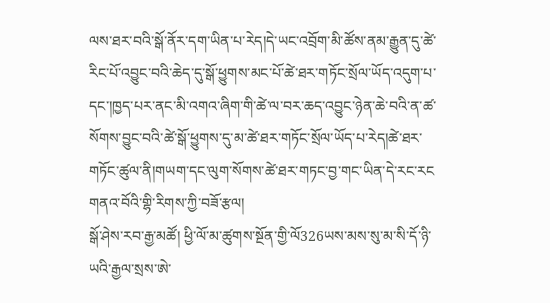ལས་ཐར་བའི་སྒོ་ནོར་དག་ཡིན་པ་རེད།དེ་ཡང་འབྲོག་མི་ཚོས་ནམ་རྒྱུན་དུ་ཚེ་རིང་པོ་འབྱུང་བའི་ཆེད་དུ་སྒོ་ཕྱུགས་མང་པོ་ཚེ་ཐར་གཏོང་སྲོལ་ཡོད་འདུག་པ་དང་།ཁྱད་པར་ནང་མི་འགའ་ཞིག་གི་ཚེ་ལ་བར་ཆད་འབྱུང་ཉེན་ཆེ་བའི་ན་ཚ་སོགས་བྱུང་བའི་ཚེ་སྒོ་ཕྱུགས་དུ་མ་ཚེ་ཐར་གཏོང་སྲོལ་ཡོད་པ་རེད།ཚེ་ཐར་གཏོང་ཚུལ་ནི།གཡག་དང་ལུག་སོགས་ཚེ་ཐར་གཏང་བྱ་གང་ཡིན་དེ་རང་རང
གནའ་བོའི་གྷི་རིགས་ཀྱི་བཟོ་རྩལ།
སྒོ་ཤེས་རབ་རྒྱ་མཚོ། ཕྱི་ལོ་མ་ཚུགས་སྔོན་གྱི་ལོ326ཡས་མས་སུ་མ་སི་དོ་ཉི་ཡའི་རྒྱལ་སྲས་ཨེ་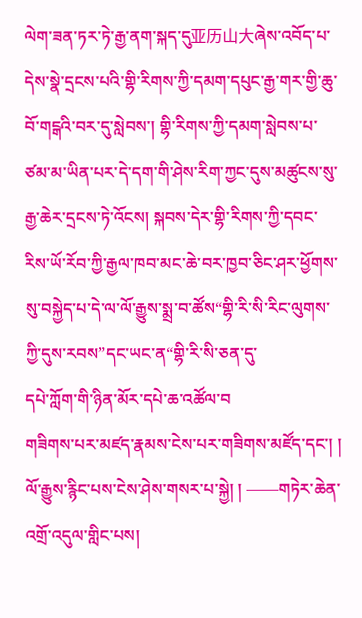ལེག་ཟན་ཏར་ཏེ་རྒྱ་ནག་སྐད་དུ亚历山大ཞེས་འབོད་པ་དེས་སྣེ་དྲངས་པའི་གྷི་རིགས་ཀྱི་དམག་དཔུང་རྒྱ་གར་གྱི་ཆུ་བོ་གངྒའི་བར་དུ་སླེབས་། གྷི་རིགས་ཀྱི་དམག་སླེབས་པ་ཙམ་མ་ཡིན་པར་དེ་དག་གི་ཤེས་རིག་ཀྱང་དུས་མཚུངས་སུ་རྒྱ་ཆེར་དྲངས་ཏེ་འོངས། སྐབས་དེར་གྷི་རིགས་ཀྱི་དབང་རིས་ཡོ་རོབ་ཀྱི་རྒྱལ་ཁབ་མང་ཆེ་བར་ཁྱབ་ཅིང་ཤར་ཕྱོགས་སུ་བསྐྱེད་པ་དེ་ལ་ལོ་རྒྱུས་སྨྲ་བ་ཚོས“གྷི་རི་སི་རིང་ལུགས་ཀྱི་དུས་རབས”དང་ཡང་ན“གྷི་རི་སི་ཅན་དུ་
དཔེ་ཀློག་གི་ཉིན་མོར་དཔེ་ཆ་འཚོལ་བ
གཟིགས་པར་མཛད་རྣམས་ངེས་པར་གཟིགས་མཛོད་དང་། ། ལོ་རྒྱུས་རྙིང་པས་ངེས་ཤེས་གསར་པ་སྐྱེ། ། ——གཏེར་ཆེན་འགྲོ་འདུལ་གླིང་པས།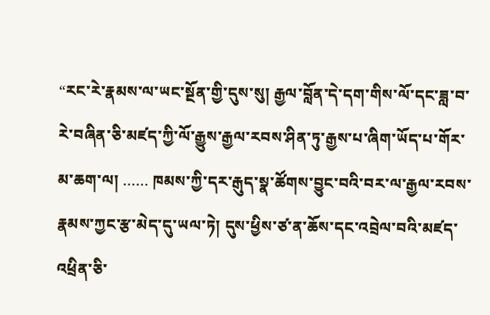“རང་རེ་རྣམས་ལ་ཡང་སྔོན་གྱི་དུས་སུ། རྒྱལ་བློན་དེ་དག་གིས་ལོ་དང་ཟླ་བ་རེ་བཞིན་ཅི་མཛད་ཀྱི་ལོ་རྒྱུས་རྒྱལ་རབས་ཤིན་ཏུ་རྒྱས་པ་ཞིག་ཡོད་པ་གོར་མ་ཆག་ལ། …… ཁམས་ཀྱི་དར་རྒུད་སྣ་ཚོགས་བྱུང་བའི་བར་ལ་རྒྱལ་རབས་རྣམས་ཀྱང་རྩ་མེད་དུ་ཡལ་ཏེ། དུས་ཕྱིས་ཙ་ན་ཆོས་དང་འབྲེལ་བའི་མཛད་འཕྲིན་ཅི་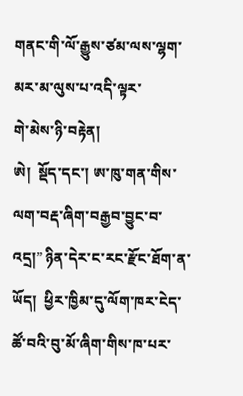གནང་གི་ལོ་རྒྱུས་ཙམ་ལས་ལྷག་མར་མ་ལུས་པ་འདི་ལྟར་
གེ་མེས་ཉི་བརྟེན།
ཨེ།  སྡོད་དང་། ཨ་ཁུ་གན་གིས་ལག་བརྡ་ཞིག་བརྒྱབ་བྱུང་བ་འདྲ།” ཉིན་དེར་ང་རང་རྫོང་ཐོག་ན་ཡོད།  ཕྱིར་ཁྱིམ་དུ་ལོག་ཁར་ངེད་ཚོ་བའི་བུ་མོ་ཞིག་གིས་ཁ་པར་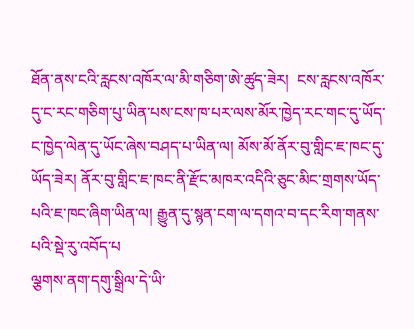ཐོན་ནས་ངའི་རླངས་འཁོར་ལ་མི་གཅིག་ཨེ་ཚུད་ཟེར།  ངས་རླངས་འཁོར་དུ་ང་རང་གཅིག་པུ་ཡིན་པས་ངས་ཁ་པར་ལས་མོར་ཁྱེད་རང་གང་དུ་ཡོད་ང་ཁྱེད་ལེན་དུ་ཡོང་ཞེས་བཤད་པ་ཡིན་ལ། མོས་མོ་ནོར་བུ་གླིང་ཇ་ཁང་དུ་ཡོད་ཟེར། ནོར་བུ་གླིང་ཇ་ཁང་ནི་རྫོང་མཁར་འདིའི་ཅུང་མིང་གྲགས་ཡོད་པའི་ཇ་ཁང་ཞིག་ཡིན་ལ། རྒྱུན་དུ་སྙན་ངག་ལ་དགའ་བ་དང་རིག་གནས་པའི་སྡེ་རུ་འབོད་པ
ལྕགས་ནག་དགུ་སྒྲིལ་དེ་ཡི་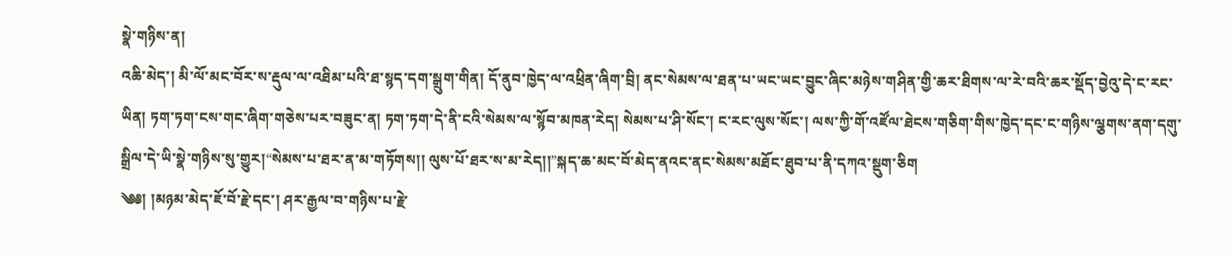སྣེ་གཉིས་ན།
འཆི་མེད་། མི་ལོ་མང་བོར་ས་རྡུལ་ལ་འཐིམ་པའི་ཐ་སྙད་དག་སྒྲུག་གིན། དོ་ནུབ་ཁྱེད་ལ་འཕྲིན་ཞིག་བྲི། ནང་སེམས་ལ་ཐན་པ་ཡང་ཡང་བྱུང་ཞིང་མཉེས་གཤིན་གྱི་ཆར་ཐིགས་ལ་རེ་བའི་ཆར་སྡོད་བྱེའུ་དེ་ང་རང་ཡིན། ཏག་ཏག་ངས་གང་ཞིག་གཅེས་པར་བཟུང་ན། ཏག་ཏག་དེ་ནི་ངའི་སེམས་ལ་སྙོབ་མཁན་རེད། སེམས་པ་ཤི་སོང་། ང་རང་ལུས་སོང་། ལས་ཀྱི་གོ་འཛོལ་ཐེངས་གཅིག་གིས་ཁྱེད་དང་ང་གཉིས་ལྕགས་ནག་དགུ་སྒྲིལ་དེ་ཡི་སྣེ་གཉིས་སུ་གྱུར།“སེམས་པ་ཐར་ན་མ་གཏོགས།། ལུས་པོ་ཐར་ས་མ་རེད།།”སྐད་ཆ་མང་བོ་མེད་ནའང་ནང་སེམས་མཐོང་ཐུབ་པ་ནི་དཀའ་སྡུག་ཅིག
༄༅། །མཉམ་མེད་ཇོ་བོ་རྗེ་དང་། ཤར་རྒྱལ་བ་གཉིས་པ་རྗེ་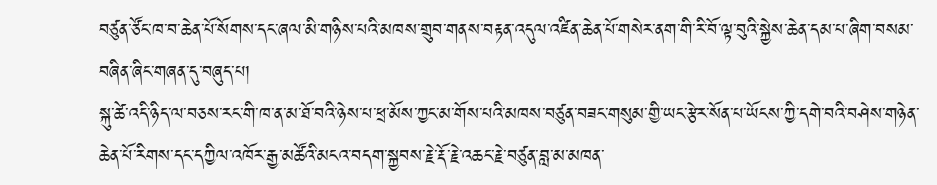བཙུན་ཙོང་ཁ་བ་ཆེན་པོ་སོགས་དང་ཞལ་མི་གཉིས་པའི་མཁས་གྲུབ་གནས་བརྟན་འདུལ་འཛིན་ཆེན་པོ་གསེར་ནག་གི་རི་བོ་ལྟ་བུའི་སྐྱེས་ཆེན་དམ་པ་ཞིག་བསམ་བཞིན་ཞིང་གཞན་དུ་བཞུད་པ།
སྐུ་ཚེ་འདི་ཉིད་ལ་བཅས་རང་གི་ཁ་ན་མ་ཐོ་བའི་ཉེས་པ་ཕྲ་མོས་ཀྱང་མ་གོས་པའི་མཁས་བཙུན་བཟང་གསུམ་གྱི་ཡང་རྩེར་སོན་པ་ཡོངས་ཀྱི་དགེ་བའི་བཤེས་གཉེན་ཆེན་པོ་རིགས་དང་དཀྱིལ་འཁོར་རྒྱ་མཚོའི་མངའ་བདག་སྐྱབས་རྗེ་རྡོ་རྗེ་འཆང་རྗེ་བཙུན་བླ་མ་མཁན་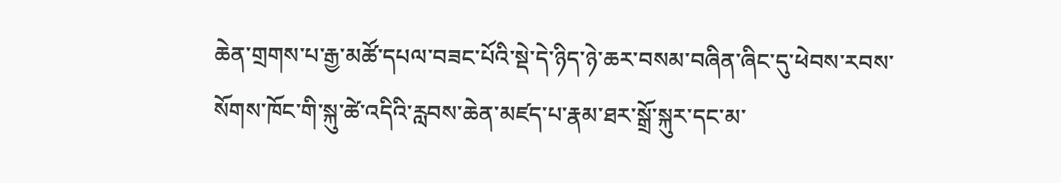ཆེན་གྲགས་པ་རྒྱ་མཚོ་དཔལ་བཟང་པོའི་སྡེ་དེ་ཉིད་ཉེ་ཆར་བསམ་བཞིན་ཞིང་དུ་ཕེབས་རབས་སོགས་ཁོང་གི་སྐུ་ཚེ་འདིའི་རླབས་ཆེན་མཛད་པ་རྣམ་ཐར་སྒྲོ་སྐུར་དང་མ་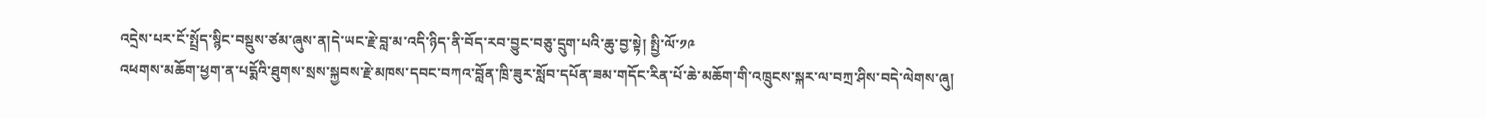འདྲེས་པར་ངོ་སྤྲོད་སྙིང་བསྡུས་ཙམ་ཞུས་ན།དེ་ཡང་རྗེ་བླ་མ་འདི་ཉིད་ནི་བོད་རབ་བྱུང་བཅུ་དྲུག་པའི་ཆུ་བྱ་སྟེ། སྤྱི་ལོ་༡༩
འཕགས་མཆོག་ཕྱག་ན་པདྨོའི་ཐུགས་སྲས་སྐྱབས་རྗེ་མཁས་དབང་བཀའ་བློན་ཁྲི་ཟུར་སློབ་དཔོན་ཟམ་གདོང་རིན་པོ་ཆེ་མཆོག་གི་འཁྲུངས་སྐར་ལ་བཀྲ་ཤིས་བདེ་ལེགས་ཞུ།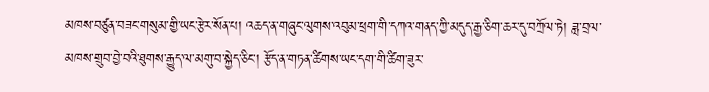མཁས་བཙུན་བཟང་གསུམ་གྱི་ཡང་རྩེར་སོན་པ། འཆད་ན་གཞུང་ལུགས་འབུམ་ཕྲག་གི་དཀའ་གནད་ཀྱི་མདུད་རྒྱ་ཅིག་ཆར་དུ་བཀྲོལ་ཏེ། ཟླ་བྲལ་མཁས་གྲུབ་བྱེ་བའི་ཐུགས་རྒྱུད་ལ་མགུ་བ་སྐྱེད་ཅིང་། རྩོད་ན་གཏན་ཚིགས་ཡང་དག་གི་ཚིག་ཟུར་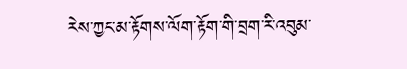རེས་ཀྱང་མ་རྟོགས་ལོག་རྟོག་གི་བྲག་རི་འབུམ་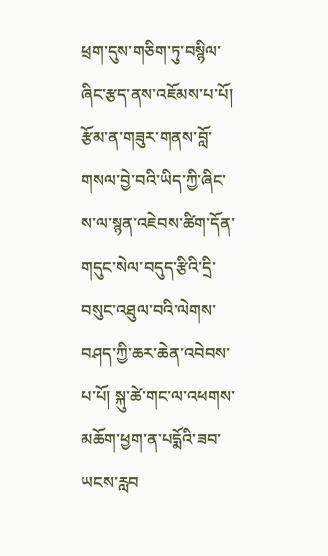ཕྲག་དུས་གཅིག་ཏུ་བསྙིལ་ཞིང་རྩད་ནས་འཇོམས་པ་པོ། རྩོམ་ན་གཟུར་གནས་བློ་གསལ་བྱེ་བའི་ཡིད་ཀྱི་ཞིང་ས་ལ་སྙན་འཇེབས་ཚིག་དོན་གདུང་སེལ་བདུད་རྩིའི་དྲི་བསུང་འཐུལ་བའི་ལེགས་བཤད་ཀྱི་ཆར་ཆེན་འབེབས་པ་པོ། སྐུ་ཚེ་གང་ལ་འཕགས་མཆོག་ཕྱག་ན་པདྨོའི་ཟབ་ཡངས་རླབ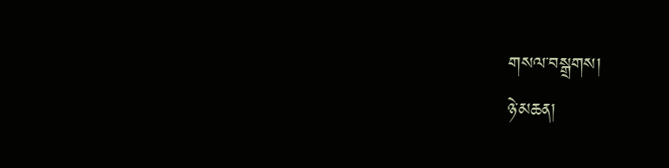གསལ་བསྒྲགས།
ཉེ་མཆན།